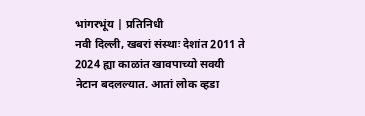भांगरभूंय | प्रतिनिधी
नवी दिल्ली, खबरां संस्थाः देशांत 2011 ते 2024 ह्या काळांत खावपाच्यो सवयी नेटान बदलल्यात. आतां लोक व्हडा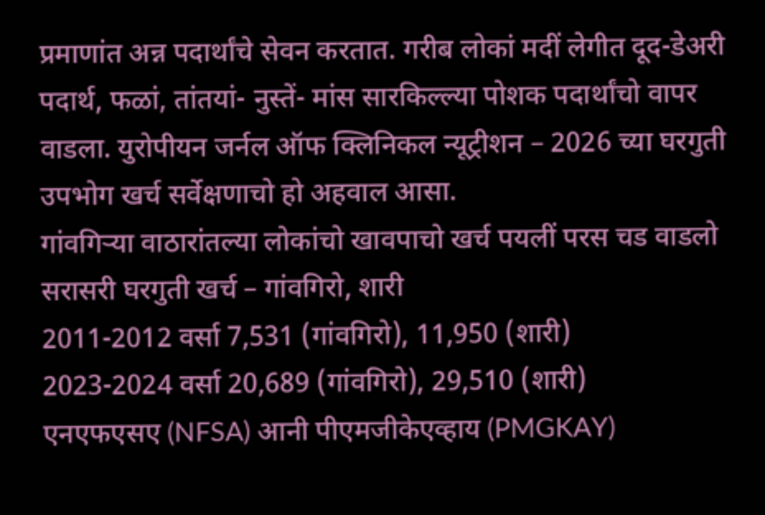प्रमाणांत अन्न पदार्थांचे सेवन करतात. गरीब लोकां मदीं लेगीत दूद-डेअरी पदार्थ, फळां, तांतयां- नुस्तें- मांस सारकिल्ल्या पोशक पदार्थांचो वापर वाडला. युरोपीयन जर्नल ऑफ क्लिनिकल न्यूट्रीशन – 2026 च्या घरगुती उपभोग खर्च सर्वेक्षणाचो हो अहवाल आसा.
गांवगिऱ्या वाठारांतल्या लोकांचो खावपाचो खर्च पयलीं परस चड वाडलो
सरासरी घरगुती खर्च – गांवगिरो, शारी
2011-2012 वर्सा 7,531 (गांवगिरो), 11,950 (शारी)
2023-2024 वर्सा 20,689 (गांवगिरो), 29,510 (शारी)
एनएफएसए (NFSA) आनी पीएमजीकेएव्हाय (PMGKAY)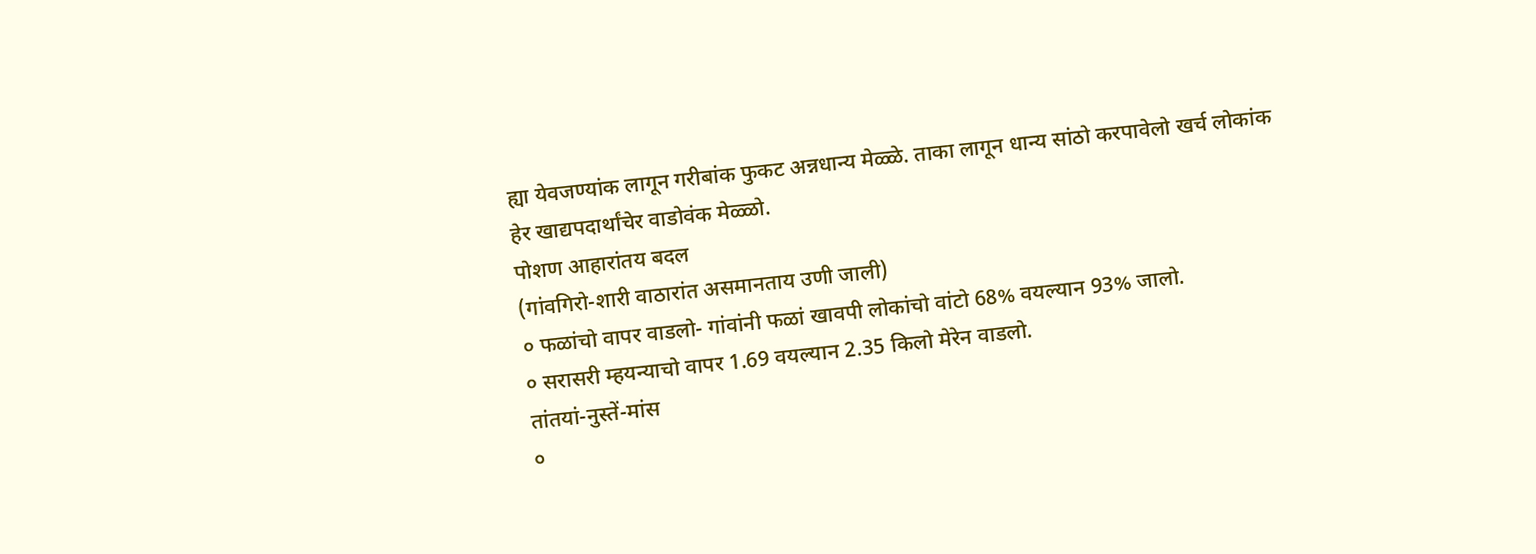ह्या येवजण्यांक लागून गरीबांक फुकट अन्नधान्य मेळ्ळे. ताका लागून धान्य सांठो करपावेलो खर्च लोकांक हेर खाद्यपदार्थांचेर वाडोवंक मेळ्ळो.
पोशण आहारांतय बदल
(गांवगिरो-शारी वाठारांत असमानताय उणी जाली)
० फळांचो वापर वाडलो- गांवांनी फळां खावपी लोकांचो वांटो 68% वयल्यान 93% जालो.
० सरासरी म्हयन्याचो वापर 1.69 वयल्यान 2.35 किलो मेरेन वाडलो.
तांतयां-नुस्तें-मांस
०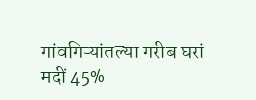गांवगिऱ्यांतल्या गरीब घरां मदीं 45%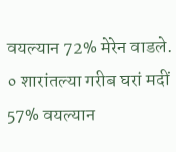वयल्यान 72% मेरेन वाडले.
० शारांतल्या गरीब घरां मदीं 57% वयल्यान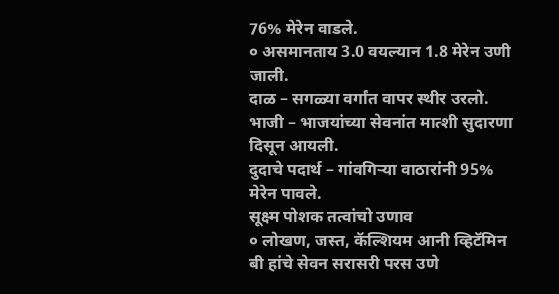76% मेरेन वाडले.
० असमानताय 3.0 वयल्यान 1.8 मेरेन उणी जाली.
दाळ – सगळ्या वर्गांत वापर स्थीर उरलो.
भाजी – भाजयांच्या सेवनांत मात्शी सुदारणा दिसून आयली.
दुदाचे पदार्थ – गांवगिऱ्या वाठारांनी 95% मेरेन पावले.
सूक्ष्म पोशक तत्वांचो उणाव
० लोखण, जस्त, कॅल्शियम आनी व्हिटॅमिन बी हांचे सेवन सरासरी परस उणे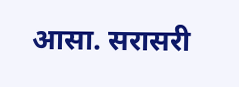आसा. सरासरी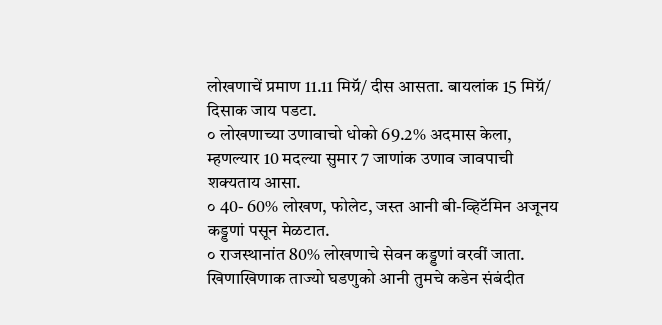लोखणाचें प्रमाण 11.11 मिग्रॅ/ दीस आसता. बायलांक 15 मिग्रॅ/ दिसाक जाय पडटा.
० लोखणाच्या उणावाचो धोको 69.2% अदमास केला, म्हणल्यार 10 मदल्या सुमार 7 जाणांक उणाव जावपाची शक्यताय आसा.
० 40- 60% लोखण, फोलेट, जस्त आनी बी-व्हिटॅमिन अजूनय कड्डणां पसून मेळटात.
० राजस्थानांत 80% लोखणाचे सेवन कड्डणां वरवीं जाता.
खिणाखिणाक ताज्यो घडणुको आनी तुमचे कडेन संबंदीत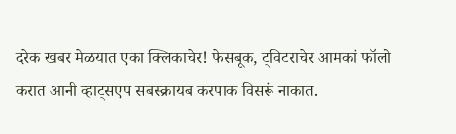दरेक खबर मेळयात एका क्लिकाचेर! फेसबूक, ट्विटराचेर आमकां फॉलो करात आनी व्हाट्सएप सबस्क्रायब करपाक विसरूं नाकात.